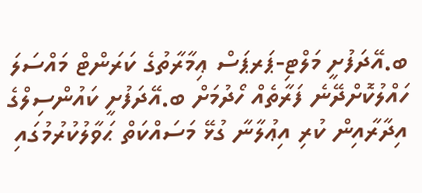ބ.އޭދަފުށީ މަލްޓި-ޕަރޕަސް ޢިމާރާތުގެ ކަރަންޓް މައްސަލަ ހައްލުކޮށްދޭނެ ފަރާތެއް ހޯދުމަށް ބ.އޭދަފުށީ ކައުންސިލްގެ އިދާރާއިން ކުރި އިޢުލާނާ ގުޅޭ މަސައްކަތް ޙަވާލުކުރުމުގައި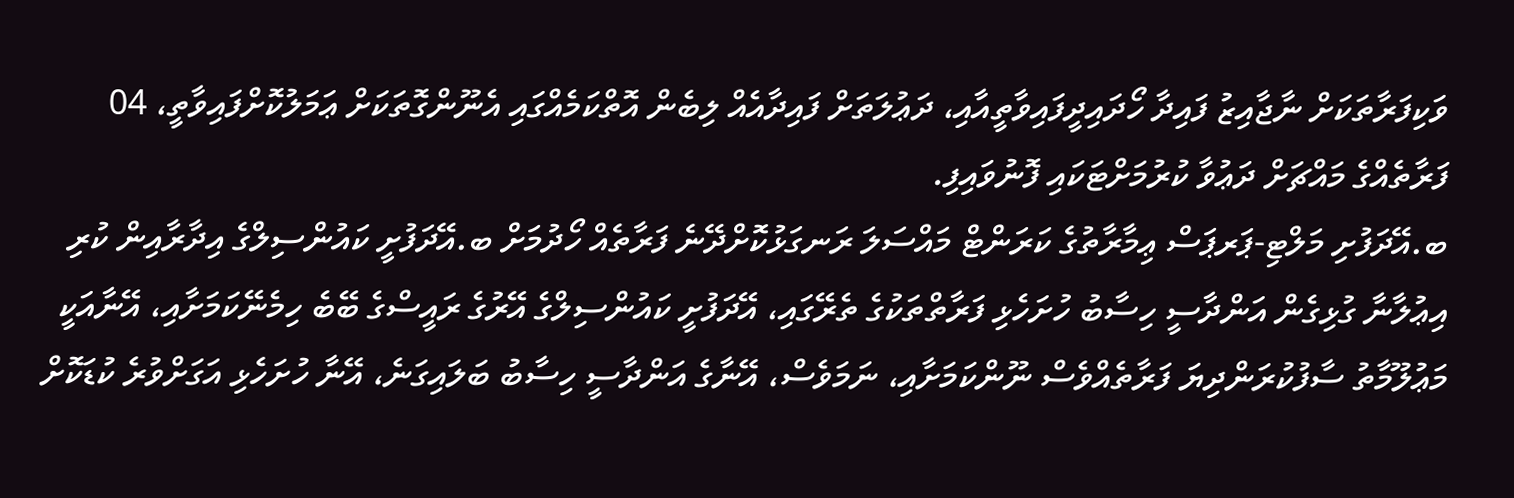ވަކިފަރާތަކަށް ނާޖާއިޒު ފައިދާ ހޯދައިދީފައިވާތީއާއި، ދަޢުލަތަށް ފައިދާއެއް ލިބެން އޮތްކަމެއްގައި އެނޫންގޮތަކަށް ޢަމަލުކޮށްފައިވާތީ، 04 ފަރާތެއްގެ މައްޗަށް ދަޢުވާ ކުރުމަށްޓަކައި ފޮނުވައިފި.
ބ.އޭދަފުށި މަލްޓި-ޕަރޕަސް ޢިމާރާތުގެ ކަރަންޓް މައްސަލަ ރަނގަޅުކޮށްދޭނެ ފަރާތެއް ހޯދުމަށް ބ.އޭދަފުށީ ކައުންސިލްގެ އިދާރާއިން ކުރި އިޢުލާނާ ގުޅިގެން އަންދާސީ ހިސާބު ހުށަހެޅި ފަރާތްތަކުގެ ތެރޭގައި، އޭދަފުށީ ކައުންސިލްގެ އޭރުގެ ރައީސްގެ ބޭބެ ހިމެނޭކަމަށާއި، އޭނާއަކީ މަޢުލޫމާތު ސާފުކުރަންދިޔަ ފަރާތެއްވެސް ނޫންކަމަށާއި، ނަމަވެސް، އޭނާގެ އަންދާސީ ހިސާބު ބަލައިގަނެ، އޭނާ ހުށަހެޅި އަގަށްވުރެ ކުޑަކޮށް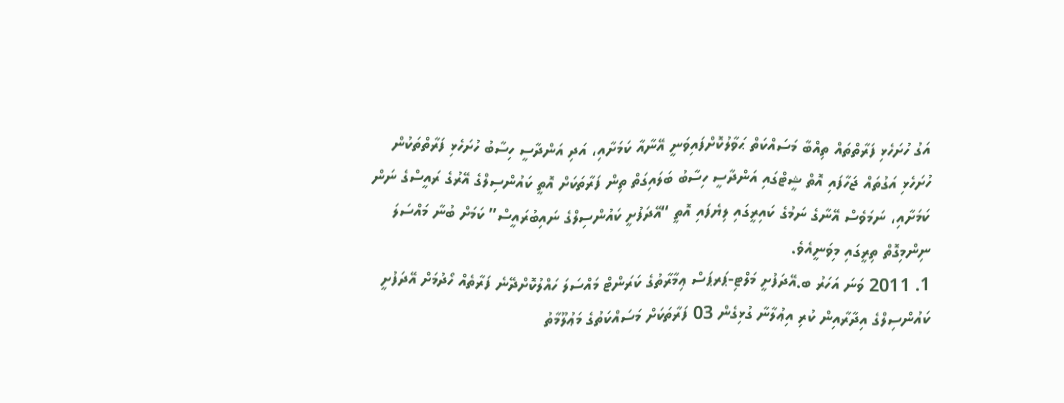އަގު ހުށަހެޅި ފަރާތްތައް ތިއްބާ މަސައްކަތް ޙަވާލުކޮށްފައިވަނީ އޭނާއާ ކަމަށާއި، އަދި އަންދާސީ ހިސާބު ހުށަހެޅި ފަރާތްތަކުން ހުށަހެޅި އަގުތައް ޖަހާފައި އޮތް ޝީޓްގައި އަންދާސީ ހިސާބު ބަލައިގަތް ތިން ފަރާތަކަށް އޮތީ ކައުންސިލްގެ އޭރުގެ ރައީސްގެ ނަން ކަމަށާއި، ނަމަވެސް އޭނާގެ ނަމުގެ ކައިރީގައި ލިޔެފައި އޮތީ “އޭދަފުށީ ކައުންސިލްގެ ނައިބުރައީސް” ކަމަށް ބުނާ މައްސަލަ ނިންމިގޮތް ތިރީގައި މިވަނީއެވެ.
1. 2011 ވަނަ އަހަރު ބ.އޭދަފުށީ މަލްޓި-ޕަރޕަސް ޢިމާރާތުގެ ކަރަންޓް މައްސަލަ ހައްލުކޮށްދޭނެ ފަރާތެއް ހޯދުމަށް އޭދަފުށީ ކައުންސިލްގެ އިދާރާއިން ކުރި އިޢުލާނާ ގުޅިގެން 03 ފަރާތަކަށް މަސައްކަތުގެ މަޢުލޫމާތު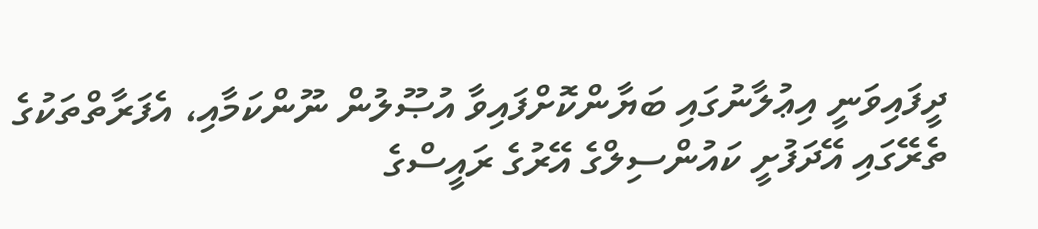ދީފައިވަނީ އިޢުލާނުގައި ބަޔާންކޮށްފައިވާ އުޞޫލުން ނޫންކަމާއި، އެފަރާތްތަކުގެ ތެރޭގައި އޭދަފުށީ ކައުންސިލްގެ އޭރުގެ ރައީސްގެ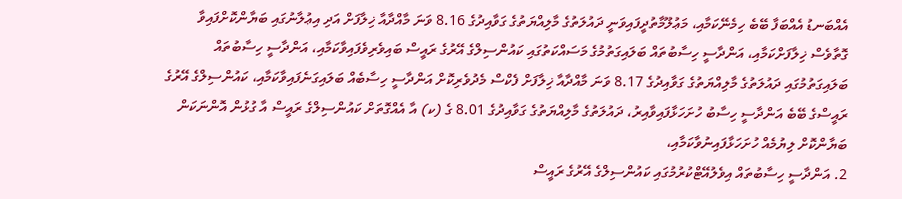އެއްބަނޑު އެއްބަފާ ބޭބެ ހިމެނޭކަމާއި، މަޢުލޫމާތުދީފައިވަނީ ދައުލަތުގެ މާލިއްޔަތުގެ ގަވާއިދުގެ 8.16 ވަނަ މާއްދާއާ ޚިލާފަށް އަދި އިޢުލާނުގައި ބަޔާންކޮށްފައިވާ ގޮތާވެސް ޚިލާފަށްކަމާއި، އަންދާސީ ހިސާބުތައް ބަލައިގަތުމުގެ މަސައްކަތުގައި ކައުންސިލްގެ އޭރުގެ ރައީސް ބައިވެރިވެފައިވާކަމާއި، އަންދާސީ ހިސާބުތައް ބަލައިގަތުމުގައި ދައުލަތުގެ މާލިއްޔަތުގެ ގަވާއިދުގެ 8.17 ވަނަ މާއްދާއާ ޚިލާފަށް ފެކްސް މެދުވެރިކޮށް އަންދާސީ ހިސާބެއް ބަލައިގަނެފައިވާކަމާއި، ކައުންސިލްގެ އޭރުގެ ރައީސްގެ ބޭބެ އަންދާސީ ހިސާބު ހުށަހަޅާފައިވާއިރު، ދައުލަތުގެ މާލިއްޔަތުގެ ގަވާއިދުގެ 8.01 ގެ (ކ) އާ އެއްގޮތަށް ކައުންސިލްގެ ރައީސް އާ ގުޅުން އޮންނަކަން ބަޔާންކޮށް ލިޔުމެއް ހުށަހަޅާފައިނުވާކަމާއި،
2. އަންދާސީ ހިސާބުތައް އިވެލުއޭޓްކުރުމުގައި ކައުންސިލްގެ އޭރުގެ ރައީސް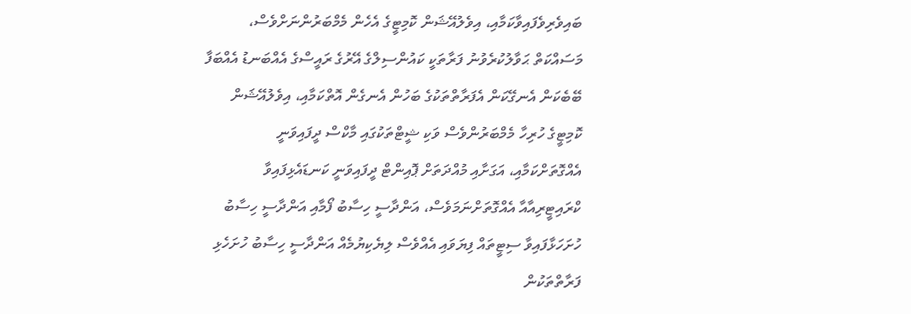ބައިވެރިވެފައިވާކަމާއި، އިވެލުއޭޝަން ކޮމިޓީގެ އެހެން މެމްބަރުންނަށްވެސް، މަސައްކަތް ޙަވާލުކުރެވުނު ފަރާތަކީ ކައުންސިލްގެ އޭރުގެ ރައީސްގެ އެއްބަނޑު އެއްބަފާ ބޭބެކަން އެނގޭކަން އެފަރާތްތަކުގެ ބަހުން އެނގެން އޮތްކަމާއި، އިވެލުއޭޝަން ކޮމިޓީގެ ހުރިހާ މެމްބަރުންވެސް ވަކި ޝީޓްތަކުގައި މާކްސް ދީފައިވަނީ އެއްގޮތަށްކަމާއި، އަގަށާއި މުއްދަތަށް ޕޮއިންޓް ދީފައިވަނީ ކަނޑައެޅިފައިވާ ކްރައިޓީރިއާއާ އެއްގޮތަށްނަމަވެސް، އަންދާސީ ހިސާބު ފޯމާއި އަންދާސީ ހިސާބު ހުށަހަޅާފައިވާ ސިޓީތައް ފިޔަވައި އެއްވެސް ލިޔެކިޔުމެއް އަންދާސީ ހިސާބު ހުށަހެޅި ފަރާތްތަކުން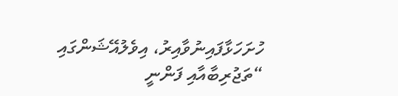ހުށަހަޅާފައިނުވާއިރު، އިވެލުއޭޝަންގައި “ތަޖުރިބާއާއި ފަންނީ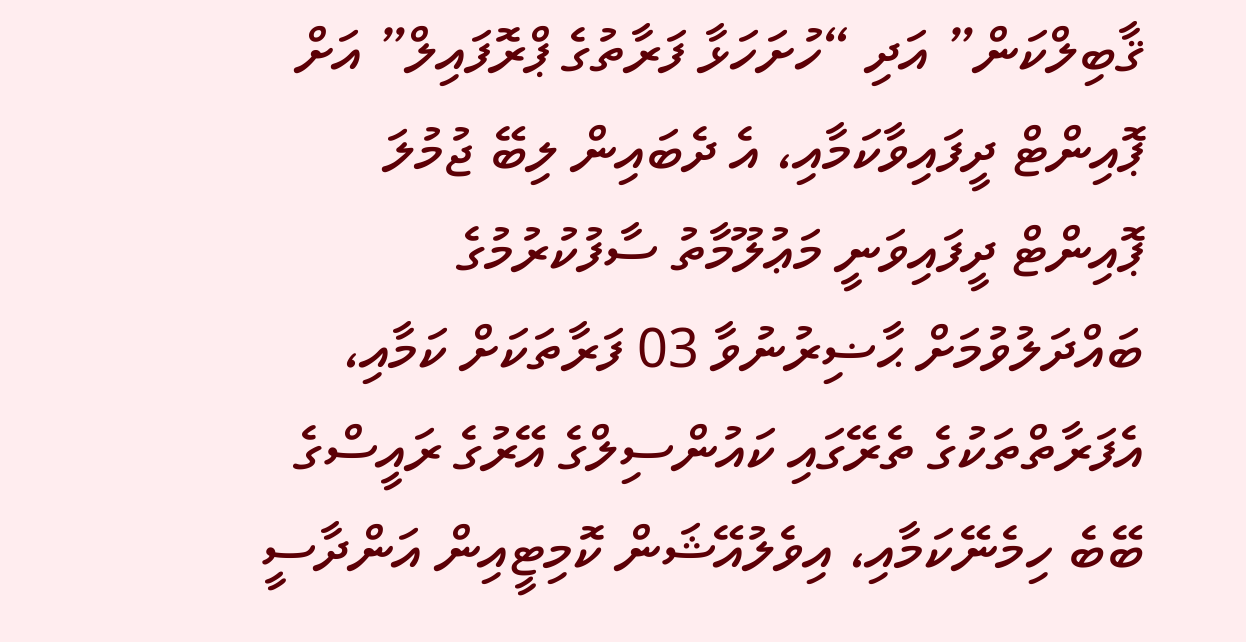ޤާބިލްކަން” އަދި “ހުށަހަޅާ ފަރާތުގެ ޕްރޮފައިލް” އަށް ޕޮއިންޓް ދީފައިވާކަމާއި، އެ ދެބައިން ލިބޭ ޖުމުލަ ޕޮއިންޓް ދީފައިވަނީ މަޢުލޫމާތު ސާފުކުރުމުގެ ބައްދަލުވުމަށް ޙާޟިރުނުވާ 03 ފަރާތަކަށް ކަމާއި، އެފަރާތްތަކުގެ ތެރޭގައި ކައުންސިލްގެ އޭރުގެ ރައީސްގެ ބޭބެ ހިމެނޭކަމާއި، އިވެލުއޭޝަން ކޮމިޓީއިން އަންދާސީ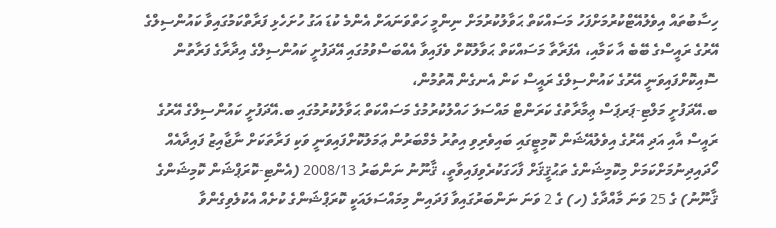ހިސާބުތައް އިވެލުއޭޓްކުރުމަށްފަހު މަސައްކަތް ޙަވާލުކުރުމަށް ނިންމީ ހަތްވަނައަށް އެންމެ ކުޑަ އަގު ހުށަހެޅި ފަރާތްކަމުގައިވާ ކައުންސިލްގެ އޭރުގެ ރައީސްގެ ބޭބެ އާ ކަމާއި، އެފަރާތާ މަސައްކަތް ޙަވާލުކޮށް ވެފައިވާ އެއްބަސްވުމުގައި އޭދަފުށީ ކައުންސިލްގެ އިދާރާގެ ފަރާތުން ސޮއިކޮށްފައިވަނީ އޭރުގެ ކައުންސިލްގެ ރައީސް ކަން އެނގެން އޮތުމުން،
ބ.އޭދަފުށީ މަލްޓި-ޕަރޕަސް ޢިމާރާތުގެ ކަރަންޓް މައްސަލަ ހައްލުކުރުމުގެ މަސައްކަތް ޙަވާލުކުރުމުގައި ބ.އޭދަފުށީ ކައުންސިލްގެ އޭރުގެ ރައީސް އާއި އަދި އޭރުގެ އިވެލުއޭޝަން ކޮމިޓީގައި ބައިވެރިވި އިތުރު މެމްބަރުން ޢަމަލުކޮށްފައިވަނީ ވަކި ފަރާތަކަށް ނާޖާއިޒު ފައިދާއެއް ހޯދައިދިނުމަށްކަމަށް މިކޮމިޝަންގެ ތަޙުޤީޤަށް ފާހަގަކުރެވިފައިވާތީ، ޤާނޫނު ނަންބަރު 2008/13 (އެންޓި-ކޮރަޕްޝަން ކޮމިޝަންގެ ޤާނޫނު) ގެ 25 ވަނަ މާއްދާގެ (ހ) ގެ 2 ވަނަ ނަންބަރުގައިވާ ފަދައިން މިމައްސަލައަކީ ކޮރަޕްޝަންގެ ކުށެއް އެކުލެވިގެންވާ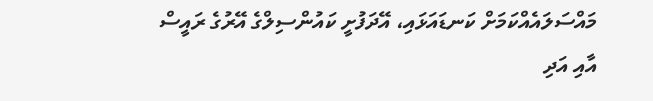މައްސަލައެއްކަމަށް ކަނޑައަޅައި، އޭދަފުށީ ކައުންސިލްގެ އޭރުގެ ރައީސް އާއި އަދި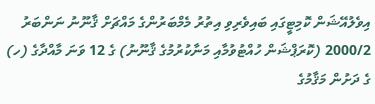އިވެލުއޭޝަން ކޮމިޓީގައި ބައިވެރިވި އިތުރު މެމްބަރުންގެ މައްޗަށް ޤާނޫނު ނަންބަރު 2000/2 (ކޮރަޕްޝަން ހުއްޓުވުމާއި މަނާކުރުމުގެ ޤާނޫނު) ގެ 12 ވަނަ މާއްދާގެ (ހ) ގެ ދަށުން މަޤާމުގެ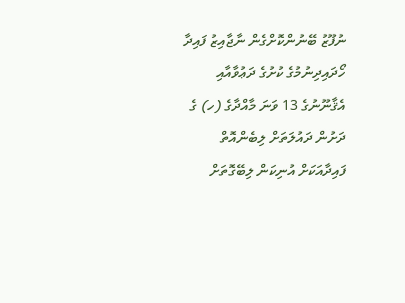ނުފޫޒު ބޭނުންކޮށްގެން ނާޖާއިޒު ފައިދާ ހޯދައިދިނުމުގެ ކުށުގެ ދަޢުވާއާއި އެޤާނޫނުގެ 13 ވަނަ މާއްދާގެ (ހ) ގެ ދަށުން ދައުލަތަށް ލިބެންއޮތް ފައިދާއަކަށް އުނިކަން ލިބޭގޮތަށް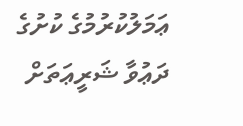ޢަމަލުކުރުމުގެ ކުށުގެ ދަޢުވާ ޝަރީޢަތަށް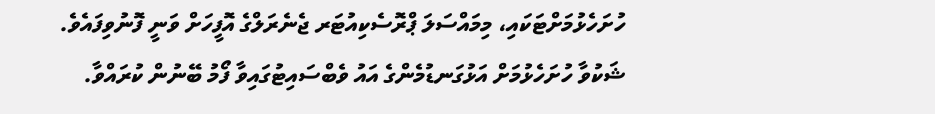ހުށަހެޅުމަށްޓަކައި، މިމައްސަލަ ޕްރޮސެކިއުޓަރ ޖެނެރަލްގެ އޮފީހަށް ވަނީ ފޮނުވިފައެވެ.
ޝަކުވާ ހުށަހެޅުމަށް އަޅުގަނޑުމެންގެ އައު ވެބްސައިޓުގައިވާ ފޯމު ބޭނުން ކުރައްވާ.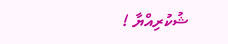ޝުކުރިއްޔާ !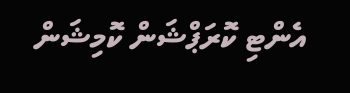އެންޓި ކޮރަޕްޝަން ކޮމިޝަން